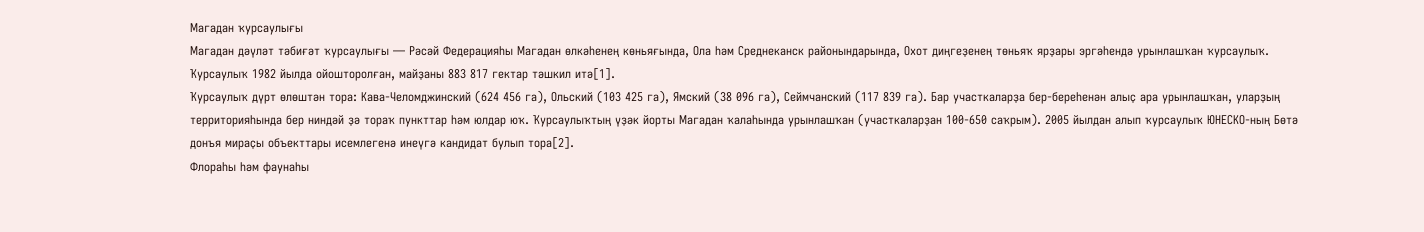Магадан ҡурсаулығы
Магадан дәүләт тәбиғәт ҡурсаулығы — Рәсәй Федерацияһы Магадан өлкәһенең көньяғында, Ола һәм Среднеканск районындарында, Охот диңгеҙенең төньяҡ ярҙары эргәһендә урынлашҡан ҡурсаулыҡ.
Ҡурсаулыҡ 1982 йылда ойошторолған, майҙаны 883 817 гектар тәшкил итә[1].
Ҡурсаулыҡ дүрт өлөштән тора: Кава-Челомджинский (624 456 га), Ольский (103 425 га), Ямский (38 096 га), Сеймчанский (117 839 га). Бар участкаларҙа бер-береһенән алыҫ ара урынлашҡан, уларҙың территорияһында бер ниндәй ҙә тораҡ пункттар һәм юлдар юҡ. Ҡурсаулыҡтың үҙәк йорты Магадан ҡалаһында урынлашҡан (участкаларҙан 100-650 саҡрым). 2005 йылдан алып ҡурсаулыҡ ЮНЕСКО-ның Бөтә донъя мираҫы объекттары исемлегенә инеүгә кандидат булып тора[2].
Флораһы һәм фаунаһы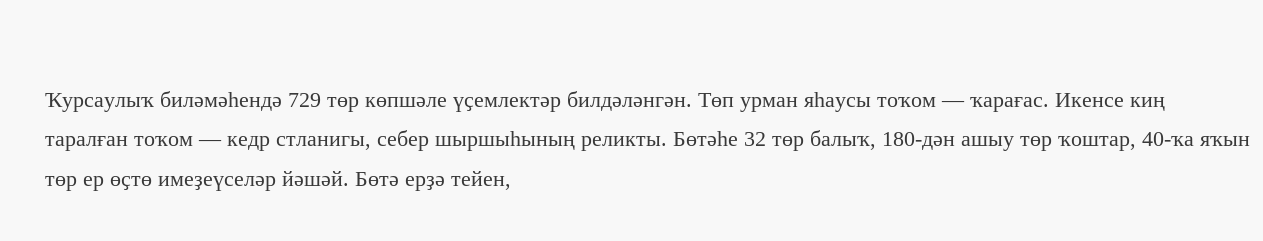Ҡурсаулыҡ биләмәһендә 729 төр көпшәле үҫемлектәр билдәләнгән. Төп урман яһаусы тоҡом — ҡарағас. Икенсе киң таралған тоҡом — кедр стланигы, себер шыршыһының реликты. Бөтәһе 32 төр балыҡ, 180-дән ашыу төр ҡоштар, 40-ҡа яҡын төр ер өҫтө имеҙеүселәр йәшәй. Бөтә ерҙә тейен,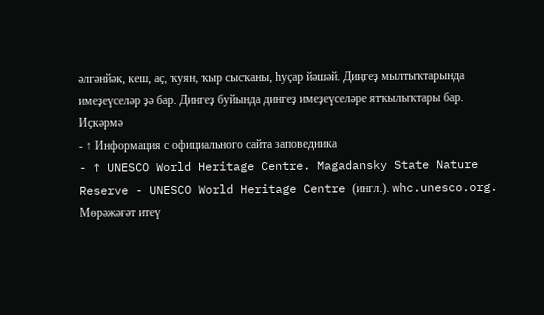әлгәнйәк, кеш, аҫ, ҡуян, ҡыр сысҡаны, һуҫар йәшәй. Диңгеҙ мылтыҡтарында имеҙеүселәр ҙә бар. Дингеҙ буйында дингеҙ имеҙеүселәре ятҡылыҡтары бар.
Иҫкәрмә
- ↑ Информация с официального сайта заповедника
- ↑ UNESCO World Heritage Centre. Magadansky State Nature Reserve - UNESCO World Heritage Centre (ингл.). whc.unesco.org. Мөрәжәғәт итеү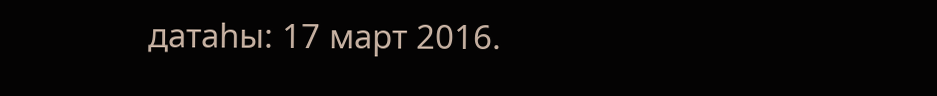датаһы: 17 март 2016.